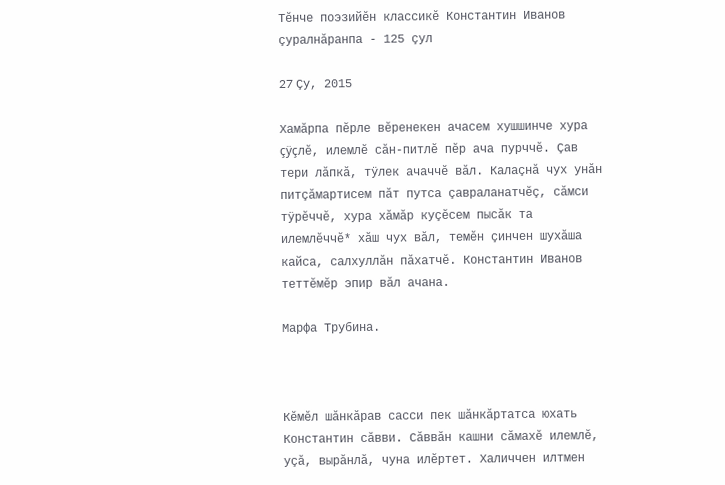Тĕнче поэзийĕн классикĕ Константин Иванов çуралнăранпа - 125 çул

27 Çу, 2015

Хамăрпа пĕрле вĕренекен ачасем хушшинче хура çÿçлĕ, илемлĕ сăн-питлĕ пĕр ача пурччĕ. Çав тери лăпкă, тÿлек ачаччĕ вăл. Калаçнă чух унăн питçăмартисем пăт путса çавраланатчĕç, сăмси тÿрĕччĕ, хура хăмăр куçĕсем пысăк та илемлĕччĕ* хăш чух вăл, темĕн çинчен шухăша кайса, салхуллăн пăхатчĕ. Константин Иванов теттĕмĕр эпир вăл ачана.

Марфа Трубина.



Кĕмĕл шăнкăрав сасси пек шăнкăртатса юхать Константин сăвви. Сăввăн кашни сăмахĕ илемлĕ, уçă, вырăнлă, чуна илĕртет. Халиччен илтмен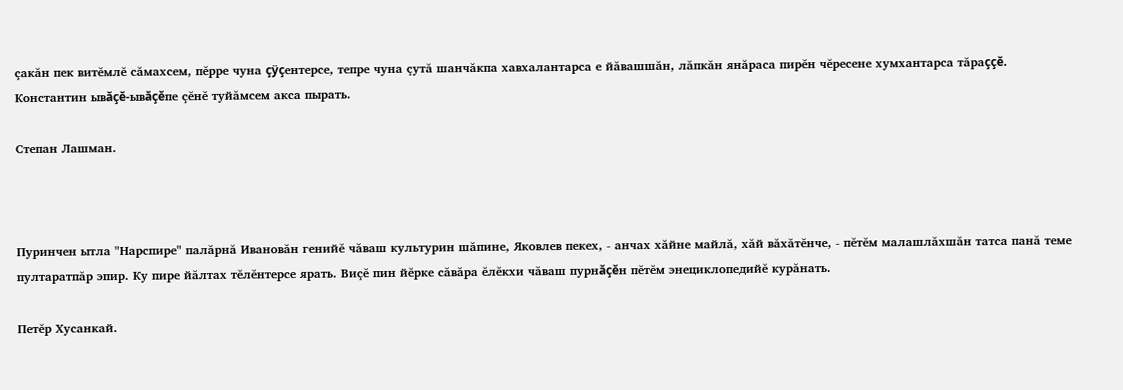çакăн пек витĕмлĕ сăмахсем, пĕрре чуна çÿçентерсе, тепре чуна çутă шанчăкпа хавхалантарса е йăвашшăн, лăпкăн янăраса пирĕн чĕресене хумхантарса тăраççĕ. Константин ывăçĕ-ывăçĕпе çĕнĕ туйăмсем акса пырать.

Степан Лашман.



Пуринчен ытла "Нарспире" палăрнă Ивановăн генийĕ чăваш культурин шăпине, Яковлев пекех, - анчах хăйне майлă, хăй вăхăтĕнче, - пĕтĕм малашлăхшăн татса панă теме пултаратпăр эпир. Ку пире йăлтах тĕлĕнтерсе ярать. Виçĕ пин йĕрке сăвăра ĕлĕкхи чăваш пурнăçĕн пĕтĕм энециклопедийĕ курăнать.

Петĕр Хусанкай.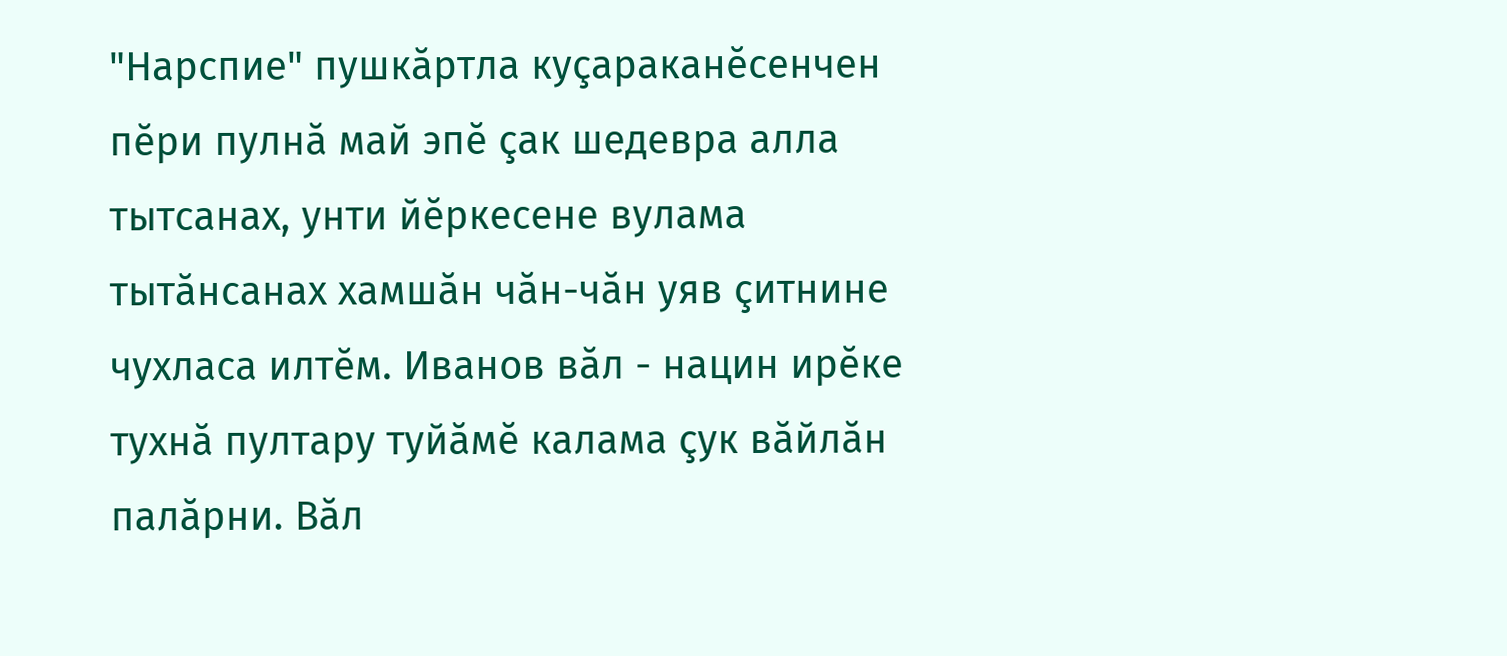"Нарспие" пушкăртла куçараканĕсенчен пĕри пулнă май эпĕ çак шедевра алла тытсанах, унти йĕркесене вулама тытăнсанах хамшăн чăн-чăн уяв çитнине чухласа илтĕм. Иванов вăл - нацин ирĕке тухнă пултару туйăмĕ калама çук вăйлăн палăрни. Вăл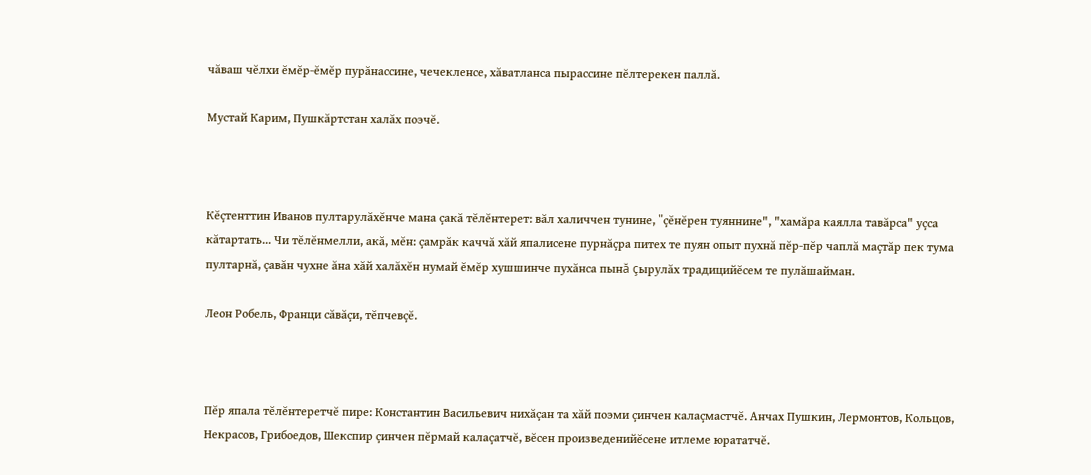чăваш чĕлхи ĕмĕр-ĕмĕр пурăнассине, чечекленсе, хăватланса пырассине пĕлтерекен паллă.

Мустай Карим, Пушкăртстан халăх поэчĕ.



Кĕçтенттин Иванов пултарулăхĕнче мана çакă тĕлĕнтерет: вăл халиччен тунине, "çĕнĕрен туяннине", "хамăра каялла тавăрса" уçса кăтартать... Чи тĕлĕнмелли, акă, мĕн: çамрăк каччă хăй япалисене пурнăçра питех те пуян опыт пухнă пĕр-пĕр чаплă маçтăр пек тума пултарнă, çавăн чухне ăна хăй халăхĕн нумай ĕмĕр хушшинче пухăнса пынă çырулăх традицийĕсем те пулăшайман.

Леон Робель, Франци сăвăçи, тĕпчевçĕ.



Пĕр япала тĕлĕнтеретчĕ пире: Константин Васильевич нихăçан та хăй поэми çинчен калаçмастчĕ. Анчах Пушкин, Лермонтов, Кольцов, Некрасов, Грибоедов, Шекспир çинчен пĕрмай калаçатчĕ, вĕсен произведенийĕсене итлеме юрататчĕ.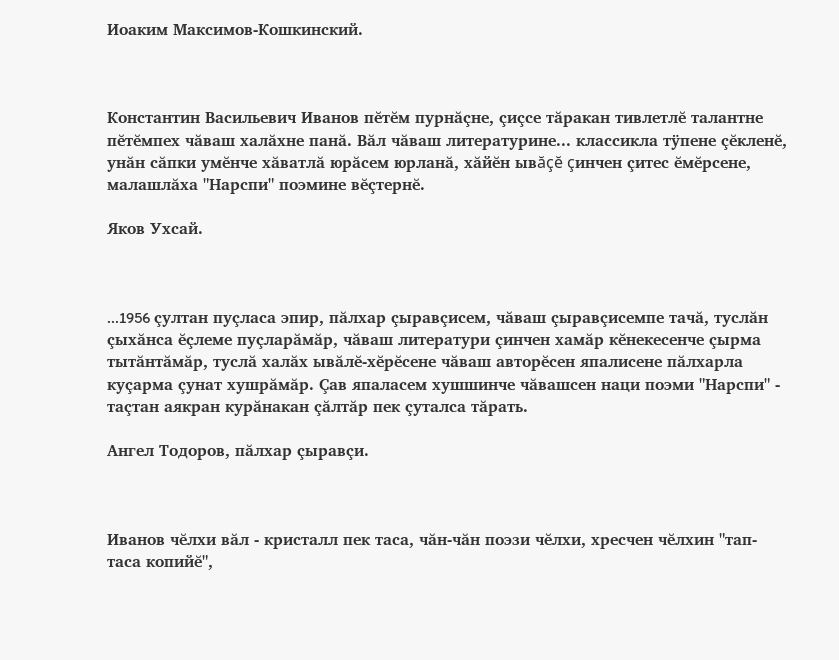Иоаким Максимов-Кошкинский.



Константин Васильевич Иванов пĕтĕм пурнăçне, çиçсе тăракан тивлетлĕ талантне пĕтĕмпех чăваш халăхне панă. Вăл чăваш литературине... классикла тÿпене çĕкленĕ, унăн сăпки умĕнче хăватлă юрăсем юрланă, хăйĕн ывăçĕ çинчен çитес ĕмĕрсене, малашлăха "Нарспи" поэмине вĕçтернĕ.

Яков Ухсай.



...1956 çултан пуçласа эпир, пăлхар çыравçисем, чăваш çыравçисемпе тачă, туслăн çыхăнса ĕçлеме пуçларăмăр, чăваш литератури çинчен хамăр кĕнекесенче çырма тытăнтăмăр, туслă халăх ывăлĕ-хĕрĕсене чăваш авторĕсен япалисене пăлхарла куçарма çунат хушрăмăр. Çав япаласем хушшинче чăвашсен наци поэми "Нарспи" - таçтан аякран курăнакан çăлтăр пек çуталса тăрать.

Ангел Тодоров, пăлхар çыравçи.



Иванов чĕлхи вăл - кристалл пек таса, чăн-чăн поэзи чĕлхи, хресчен чĕлхин "тап-таса копийĕ",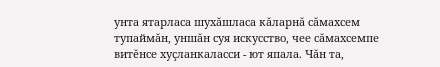унта ятарласа шухăшласа кăларнă сăмахсем тупаймăн, уншăн суя искусство, чее сăмахсемпе витĕнсе хуçланкаласси - ют япала. Чăн та,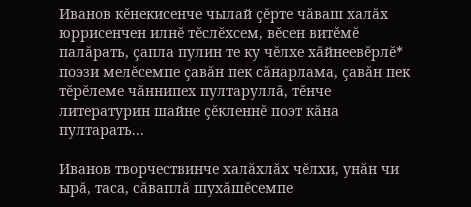Иванов кĕнекисенче чылай çĕрте чăваш халăх юррисенчен илнĕ тĕслĕхсем, вĕсен витĕмĕ палăрать, çапла пулин те ку чĕлхе хăйнеевĕрлĕ* поэзи мелĕсемпе çавăн пек сăнарлама, çавăн пек тĕрĕлеме чăннипех пултаруллă, тĕнче литературин шайне çĕкленнĕ поэт кăна пултарать...

Иванов творчествинче халăхлăх чĕлхи, унăн чи ырă, таса, сăваплă шухăшĕсемпе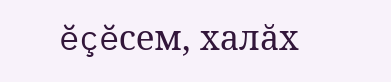ĕçĕсем, халăх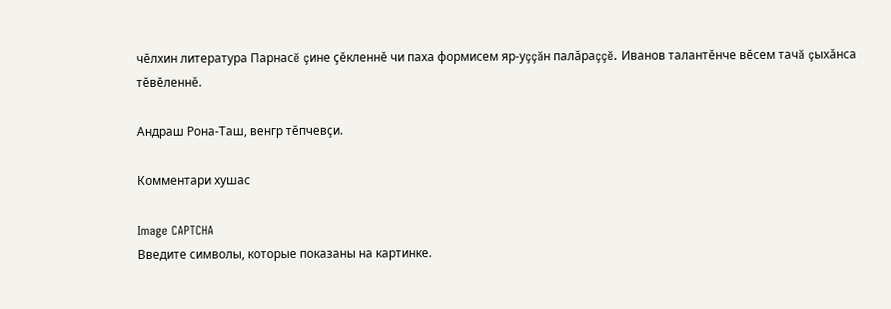чĕлхин литература Парнасĕ çине çĕкленнĕ чи паха формисем яр-уççăн палăраççĕ. Иванов талантĕнче вĕсем тачă çыхăнса тĕвĕленнĕ.

Андраш Рона-Таш, венгр тĕпчевçи.

Комментари хушас

Image CAPTCHA
Введите символы, которые показаны на картинке.